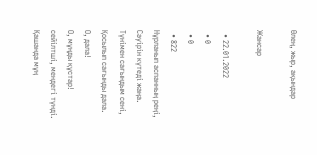Өлең, жыр, ақындар

Жансар

  • 22.01.2022
  • 0
  • 0
  • 822
Нұрланып аспанның реңі,
Сәуірін күтеді жаңа.
Түнімен сағындым сені,
Қосылып сағынды дала.
О, дала!
О, мұңды құстар!
сейілтші, мендегі түнді.
Қашанда мұң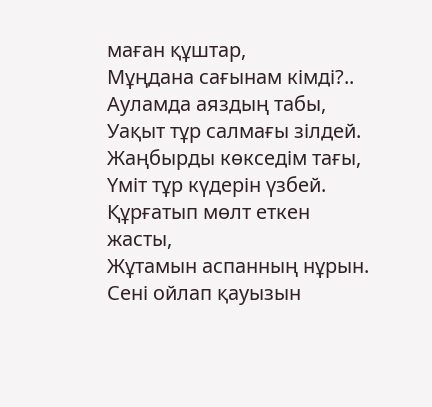маған құштар,
Мұңдана сағынам кімді?..
Ауламда аяздың табы,
Уақыт тұр салмағы зілдей.
Жаңбырды көкседім тағы,
Үміт тұр күдерін үзбей.
Құрғатып мөлт еткен жасты,
Жұтамын аспанның нұрын.
Сені ойлап қауызын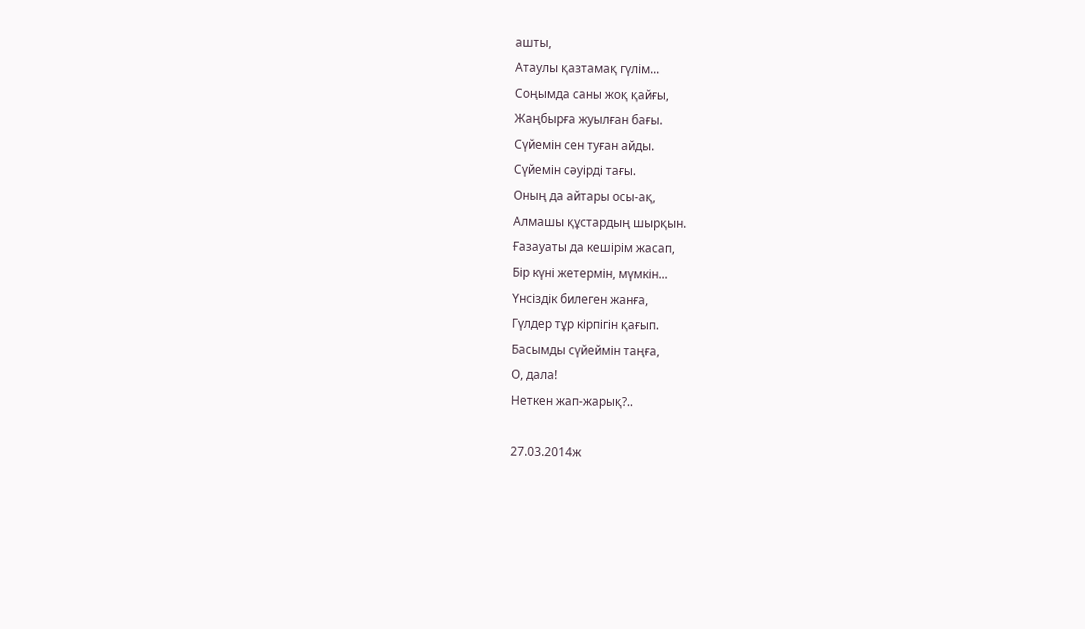ашты,
Атаулы қазтамақ гүлім...
Соңымда саны жоқ қайғы,
Жаңбырға жуылған бағы.
Сүйемін сен туған айды.
Сүйемін сәуірді тағы.
Оның да айтары осы-ақ,
Алмашы құстардың шырқын.
Ғазауаты да кешірім жасап,
Бір күні жетермін, мүмкін...
Үнсіздік билеген жанға,
Гүлдер тұр кірпігін қағып.
Басымды сүйеймін таңға,
О, дала!
Неткен жап-жарық?..

27.03.2014ж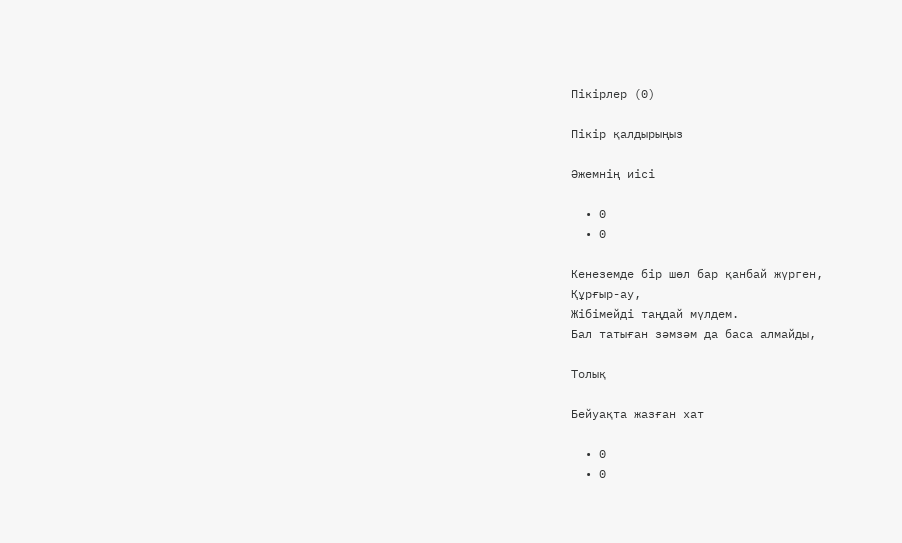Пікірлер (0)

Пікір қалдырыңыз

Әжемнің иісі

  • 0
  • 0

Кенеземде бір шөл бар қанбай жүрген,
Құрғыр-ау,
Жібімейді таңдай мүлдем.
Бал татыған зәмзәм да баса алмайды,

Толық

Бейуақта жазған хат

  • 0
  • 0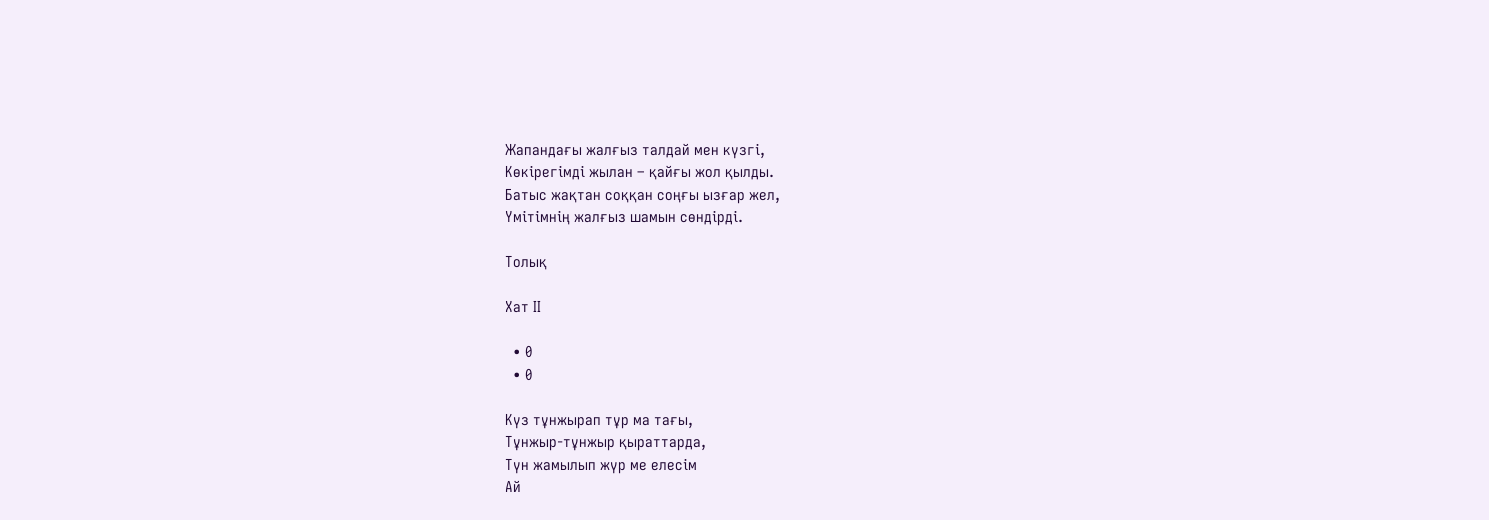Жапандағы жалғыз талдай мен күзгі,
Көкірегімді жылан – қайғы жол қылды.
Батыс жақтан соққан соңғы ызғар жел,
Үмітімнің жалғыз шамын сөндірді.

Толық

Хат ІІ

  • 0
  • 0

Күз тұнжырап тұр ма тағы,
Тұнжыр-тұнжыр қыраттарда,
Түн жамылып жүр ме елесім
Ай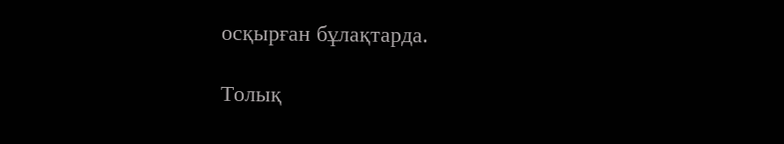осқырған бұлақтарда.

Толық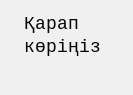Қарап көріңіз